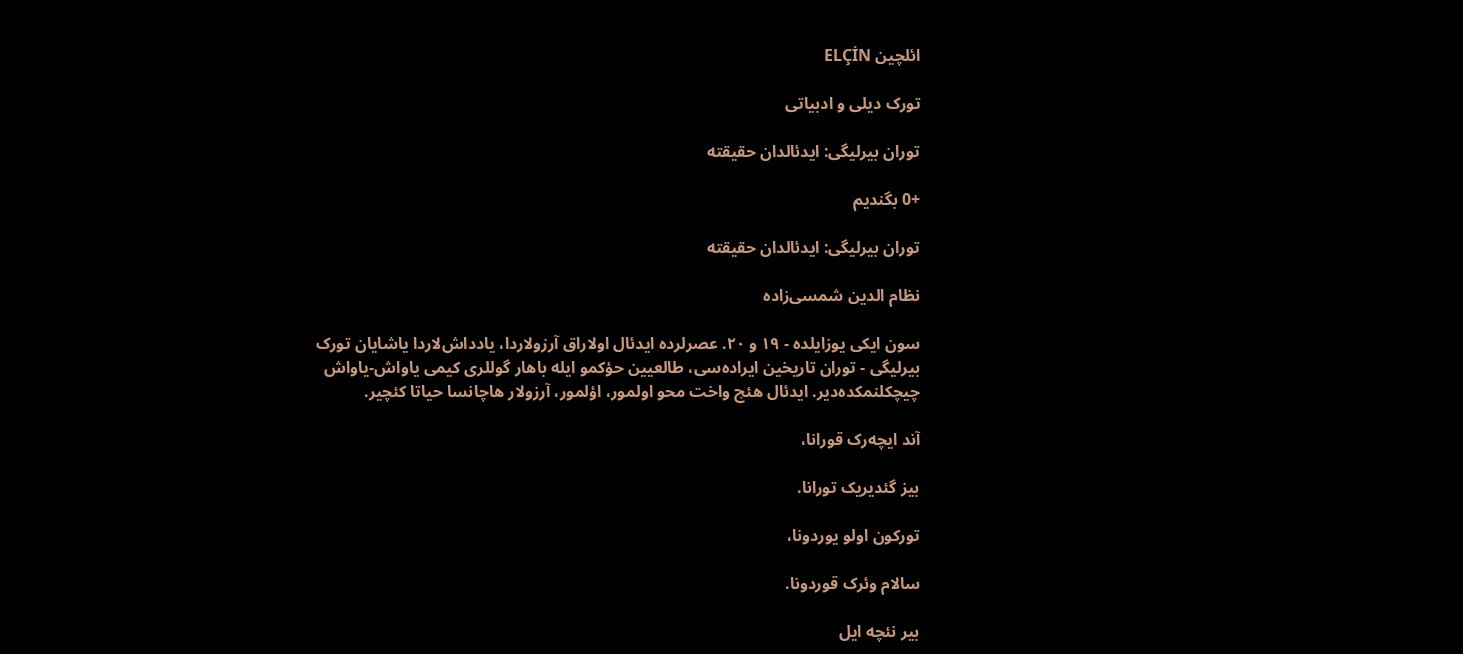ائلچین ELÇİN

تورک دیلی و ادبیاتی

توران بیرلیگی: ایدئالدان حقیقته

+0 بگندیم

توران بیرلیگی: ایدئالدان حقیقته

نظام الدین شمسی‌زاده

سون ایکی یوزایلده - ۱۹ و ۲۰. عصرلرده ایدئال اولاراق آرزولاردا، یادداش‌لاردا یاشایان تورک بیرلیگی - توران تاریخین ایراده‌سی، طالعیین حؤکمو ایله باهار گوللری کیمی یاواش-یاواش چیچکلنمکده‌دیر. ایدئال هئچ واخت محو اولمور، اؤلمور، آرزولار هاچانسا حیاتا کئچیر.

آند ایچه‌رک قورانا،

بیز گئدیریک تورانا.

تورکون اولو یوردونا،

سالام وئرک قوردونا.

بیر نئچه ایل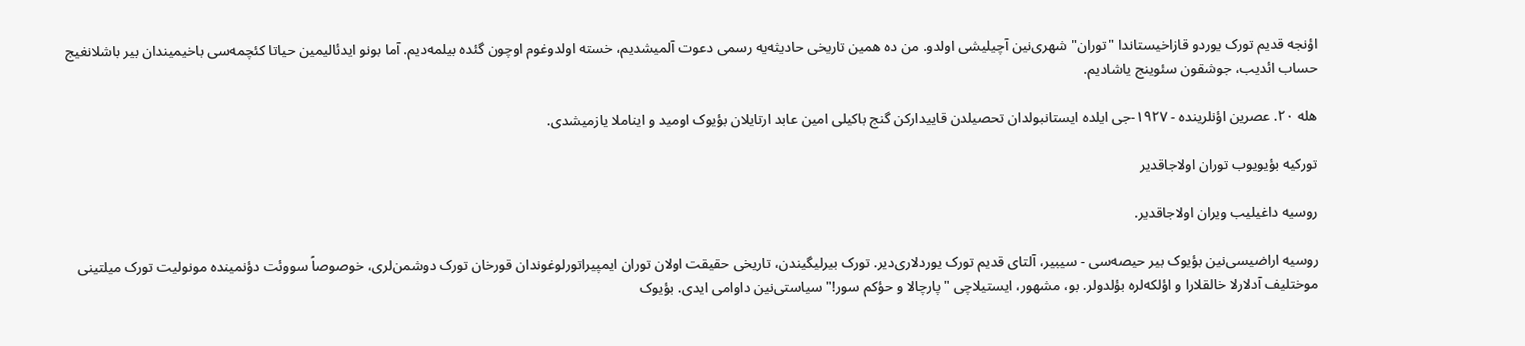اؤنجه قدیم تورک یوردو قازاخیستاندا "توران‌" شهری‌نین آچیلیشی اولدو. من ده همین تاریخی حادیثه‌یه رسمی دعوت آلمیشدیم، خسته اولدوغوم اوچون گئده بیلمه‌دیم. آما بونو ایدئالیمین حیاتا کئچمه‌سی باخیمیندان بیر باشلانغیج حساب ائدیب، جوشقون سئوینج یاشادیم.

هله ۲۰. عصرین اؤنلرینده - ۱۹۲۷-جی ایلده ایستانبولدان تحصیلدن قاییدارکن گنج باکیلی امین عابد ارتایلان بؤیوک اومید و ایناملا یازمیشدی.

تورکیه بؤیویوب توران اولاجاقدیر

روسیه داغیلیب ویران اولاجاقدیر.

روسیه اراضیسی‌نین بؤیوک بیر حیصه‌سی - سیبیر، آلتای قدیم تورک یوردلاری‌دیر. تورک بیرلیگیندن، تاریخی حقیقت اولان توران ایمپیراتورلوغوندان قورخان تورک دوشمن‌لری، خوصوصاً سووئت دؤنمینده مونولیت تورک میلتینی موختلیف آدلارلا خالقلارا و اؤلکه‌لره بؤلدولر. بو، مشهور، ایستیلاچی "پارچالا و حؤکم سور!" سیاستی‌نین داوامی ایدی. بؤیوک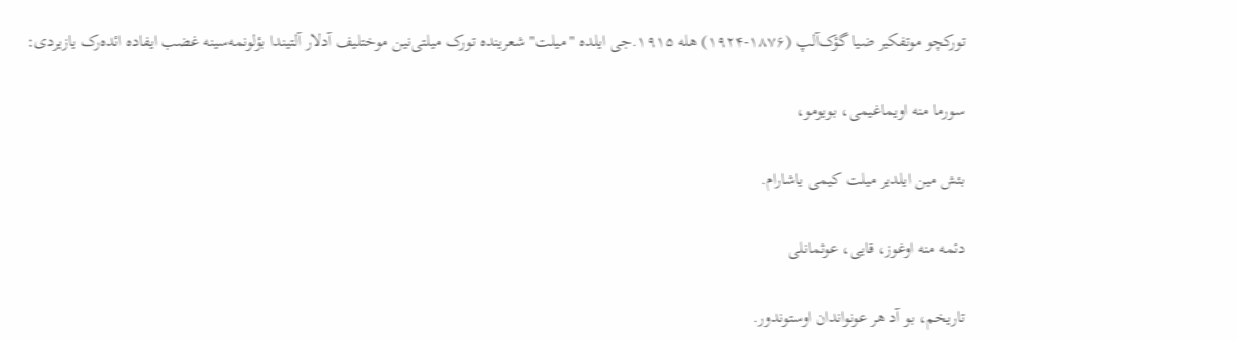تورکچو موتفکیر ضیا گؤک‌آلپ (۱۸۷۶-۱۹۲۴) هله ۱۹۱۵.جی ایلده "میلت" شعرینده تورک میلتی‌نین موختلیف آدلار آلتیندا بؤلونمه‌سینه غضب ایفاده ائده‌رک یازیردی:

سورما منه اویماغیمی، بویومو،

بئش مین ایلدیر میلت کیمی یاشارام.

دئمه منه اوغوز، قایی، عوثمانلی

تاریخم، بو آد هر عونواندان اوستوندور.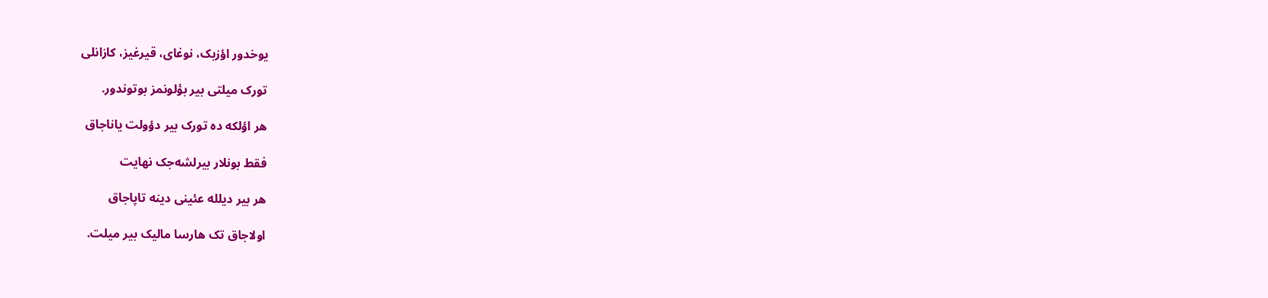یوخدور اؤزبک، نوغای، قیرغیز، کازانلی

تورک میلتی بیر بؤلونمز بوتوندور.

هر اؤلکه ده تورک بیر دؤولت یاناجاق

فقط بونلار بیرلشه‌جک نهایت

هر بیر دیلله عئینی دینه تاپاجاق

اولاجاق تک هارسا مالیک بیر میلت.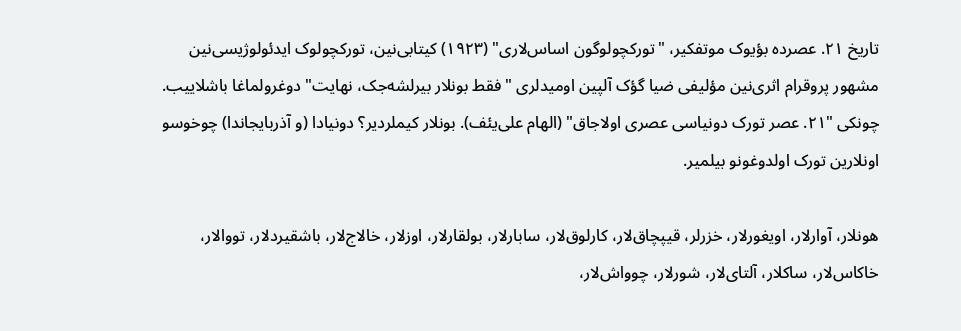تاریخ ۲۱. عصرده بؤیوک موتفکیر، "تورکچولوگون اساس‌لاری‌" (۱۹۲۳) کیتابی‌نین، تورکچولوک ایدئولوژیسی‌نین مشهور پروقرام اثری‌نین مؤلیفی ضیا گؤک آلپین اومیدلری "فقط بونلار بیرلشه‌جک، نهایت‌" دوغرولماغا باشلاییب. چونکی "۲۱. عصر تورک دونیاسی عصری اولاجاق‌" (الهام علی‌یئف). بونلار کیملردیر؟ دونیادا (و آذربایجاندا) چوخوسو اونلارین تورک اولدوغونو بیلمیر.

هونلار، آوارلار، اویغورلار، خزرلر، قیپچاق‌لار، کارلوق‌لار، سابارلار، بولقارلار، اوزلار، خالاج‌لار، باشقیردلار، تووالار، خاکاس‌لار، ساکلار، آلتای‌لار، شورلار، چوواش‌لار،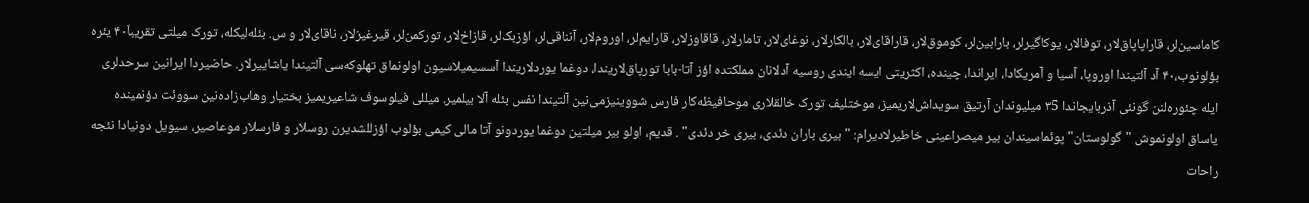کاماسین‌لر، قاراپاپاق‌لار، توفالار، یوکاگیرلر، بارابین‌لر، کوموق‌لار، قاراقای‌لار، بالکارلار، نوغای‌لار، تامارلار، قاقاوزلار، قارایم‌لر، اوروم‌لار، آنناقی‌لر، اؤزبک‌لر، قازاخ‌لار، تورکمن‌لر، قیرغیزلار، ناقای‌لار و س. بئله‌لیکله، تورک میلتی تقریباّ۴۰ یئره بؤلونوب،۴۰ آد آلتیندا اوروپا، آسیا و آمریکادا، ایراندا، چینده، اکثریتی ایسه ایندی روسیه آدلانان مملکتده اؤز آتا-بابا تورپاق‌لاریندا، دوغما یوردلاریندا آسسیمیلاسیون اولونماق تهلوکه‌سی آلتیندا یاشاییرلار. حاضیردا ایرانین سرحدلری ایله چئوره‌لنن گونئی آذربایجاندا ۳5 میلیوندان آرتیق سویداش‌لاریمیز، موختلیف تورک خالقلاری موحافیظه‌کار فارس شووینیزمی‌نین آلتیندا نفس بئله آلا بیلمیر. میللی فیلوسوف شاعیریمیز بختیار وهاب‌زاده‌نین سووئت دؤنمینده یاساق اولونموش "گولوستان‌" پوئماسیندان بیر میصراعینی خاطیرلادیرام: "بیری باران دئدی، بیری خر دئدی‌" . قدیم، اولو بیر میلتین دوغما یوردونو آتا مالی کیمی بؤلوب اؤزللشدیرن روسلار و فارسلار موعاصیر، سیویل دونیادا نئجه راحات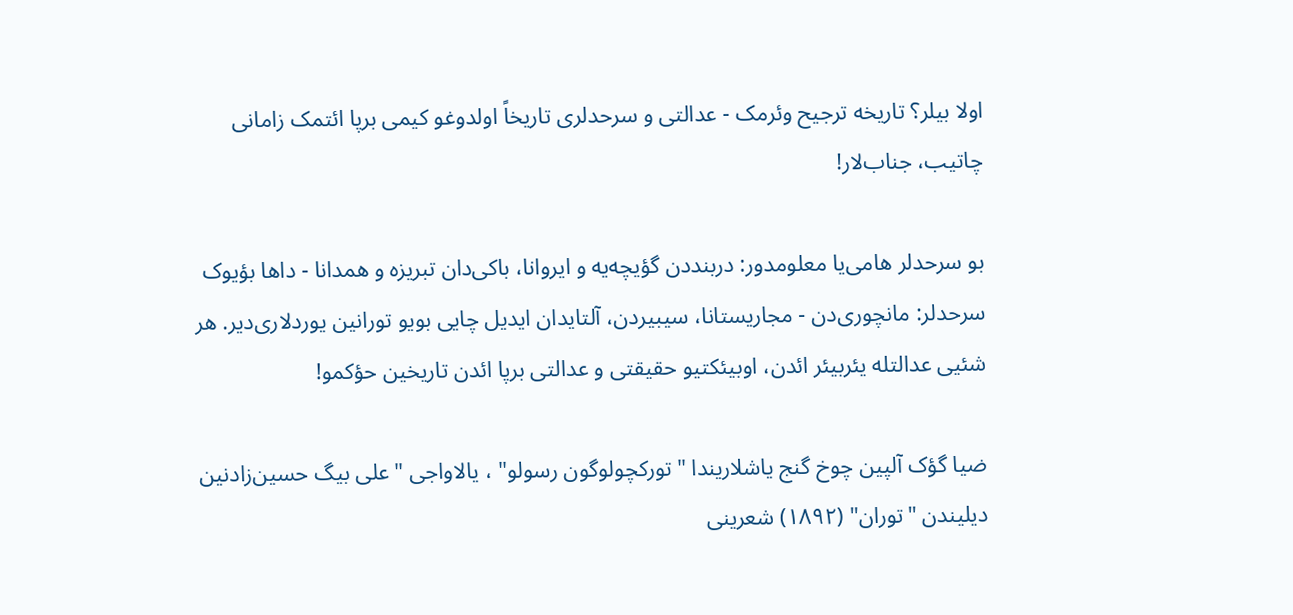اولا بیلر؟ تاریخه ترجیح وئرمک - عدالتی و سرحدلری تاریخاً اولدوغو کیمی برپا ائتمک زامانی چاتیب، جناب‌لار!

بو سرحدلر هامی‌یا معلومدور: دربنددن گؤیچه‌یه و ایروانا، باکی‌دان تبریزه و همدانا - داها بؤیوک سرحدلر: مانچوری‌دن - مجاریستانا، سیبیردن، آلتایدان ایدیل چایی بویو تورانین یوردلاری‌دیر. هر شئیی عدالتله یئربیئر ائدن، اوبیئکتیو حقیقتی و عدالتی برپا ائدن تاریخین حؤکمو!

ضیا گؤک آلپین چوخ گنج یاشلاریندا "تورکچولوگون رسولو" ، یالاواجی "علی بیگ حسین‌زادنین دیلیندن "توران‌" (۱۸۹۲) شعرینی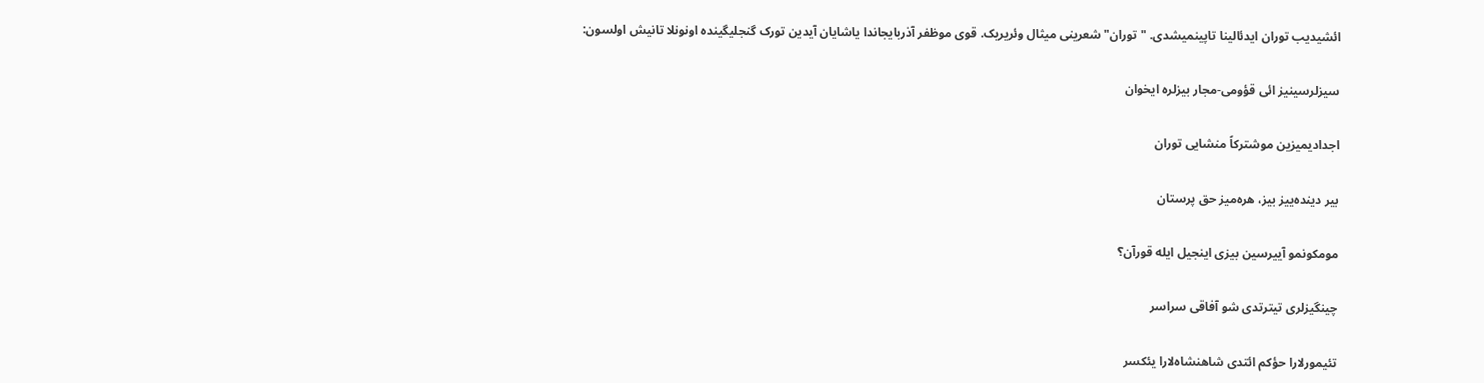ائشیدیب توران ایدئالینا تاپینمیشدی. "توران" شعرینی میثال وئریریک. قوی موظفر آذربایجاندا یاشایان آیدین تورک گنجلیگینده اونونلا تانیش اولسون:

سیزلرسینیز ائی قؤومی-مجار بیزلره ایخوان

اجدادیمیزین موشترکاً منشایی توران

بیر دینده‌ییز بیز، هره‌میز حق پرستان

مومکونمو آییرسین بیزی اینجیل ایله قورآن؟

چینگیزلری تیترتدی شو آفاقی سراسر

تئیمورلارا حؤکم ائتدی شاهنشاه‌لارا یئکسر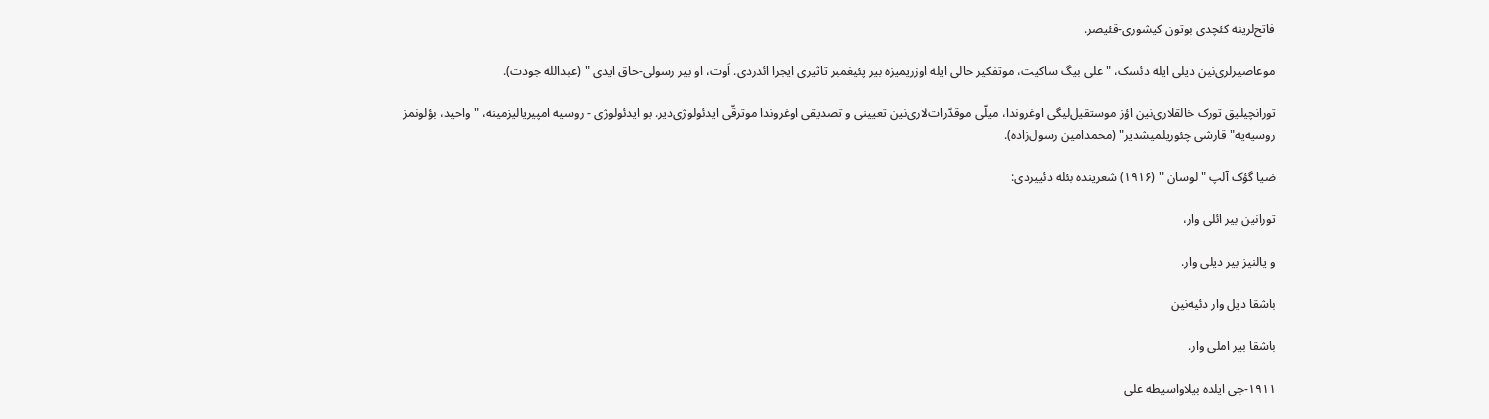فاتح‌لرینه کئچدی بوتون کیشوری-قئیصر.

موعاصیرلری‌نین دیلی ایله دئسک، "علی بیگ ساکیت، موتفکیر حالی ایله اوزریمیزه بیر پئیغمبر تاثیری ایجرا ائدردی. اَوت، او بیر رسولی-حاق ایدی " (عبدالله جودت).

تورانچیلیق تورک خالقلاری‌نین اؤز موستقیل‌لیگی اوغروندا، میلّی موقدّرات‌لاری‌نین تعیینی و تصدیقی اوغروندا موترقّی ایدئولوژی‌دیر. بو ایدئولوژی - روسیه امپیریالیزمینه، "واحید، بؤلونمز روسیه‌یه‌" قارشی چئوریلمیشدیر" (محمدامین رسول‌زاده).

ضیا گؤک آلپ " لوسان " (۱۹۱۶) شعرینده بئله دئییردی:

تورانین بیر ائلی وار،

و یالنیز بیر دیلی وار.

باشقا دیل وار دئیه‌نین

باشقا بیر املی وار.

۱۹۱۱-جی ایلده بیلاواسیطه علی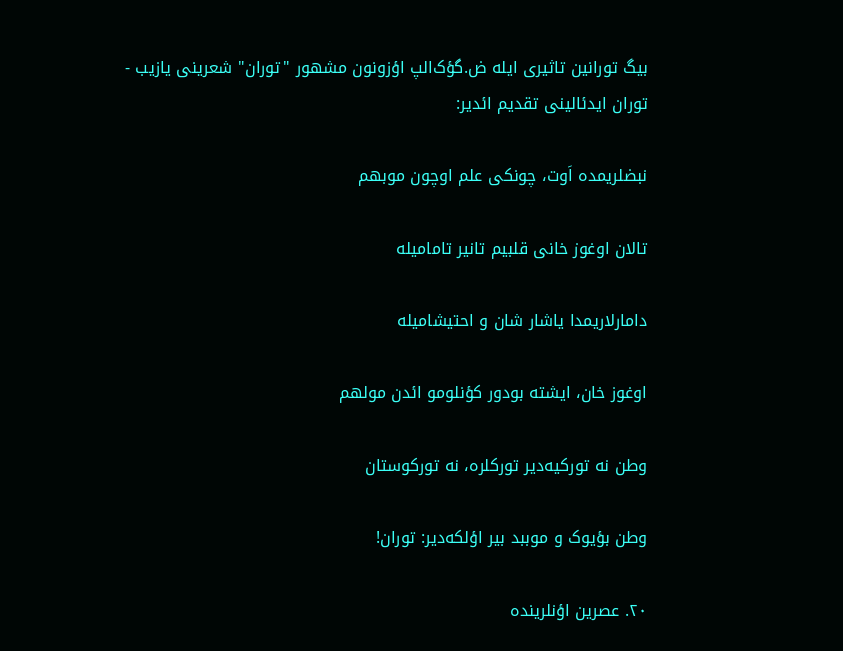بیگ تورانین تاثیری ایله ض.گؤک‌الپ اؤزونون مشهور "توران‌" شعرینی یازیب - توران ایدئالینی تقدیم ائدیر:

نبضلریمده اَوت، چونکی علم اوچون موبهم

تالان اوغوز خانی قلبیم تانیر تامامیله

دامارلاریمدا یاشار شان و احتیشامیله

اوغوز خان، ایشته بودور کؤنلومو ائدن مولهم

وطن نه تورکیه‌دیر تورکلره، نه تورکوستان

وطن بؤیوک و موببد بیر اؤلکه‌دیر: توران!

۲۰. عصرین اؤنلرینده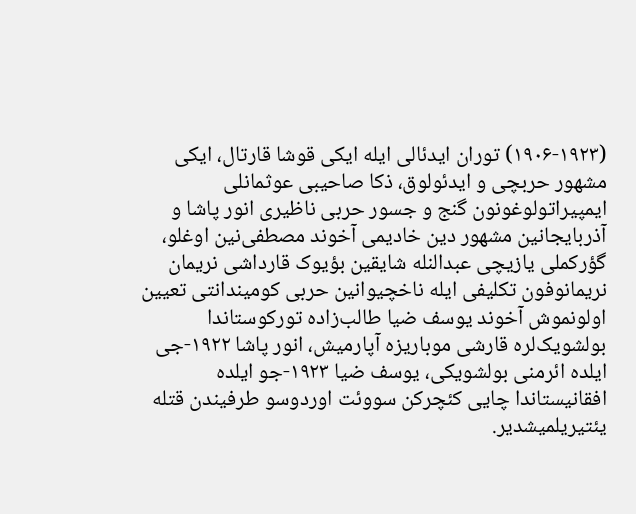(۱۹۰۶-۱۹۲۳) توران ایدئالی ایله ایکی قوشا قارتال، ایکی مشهور حربچی و ایدئولوق، ذکا صاحیبی عوثمانلی ایمپیراتولوغونون گنج و جسور حربی ناظیری انور پاشا و آذربایجانین مشهور دین خادیمی آخوند مصطفی‌نین اوغلو، گؤرکملی یازیچی عبدالنله شایقین بؤیوک قارداشی نریمان نریمانوفون تکلیفی ایله ناخچیوانین حربی کومیندانتی تعیین اولونموش آخوند یوسف ضیا طالب‌زاده تورکوستاندا بولشویک‌لره قارشی موباریزه آپارمیش، انور پاشا ۱۹۲۲-جی ایلده ائرمنی بولشویکی، یوسف ضیا ۱۹۲۳-جو ایلده افقانیستاندا چایی کئچرکن سووئت اوردوسو طرفیندن قتله یئتیریلمیشدیر.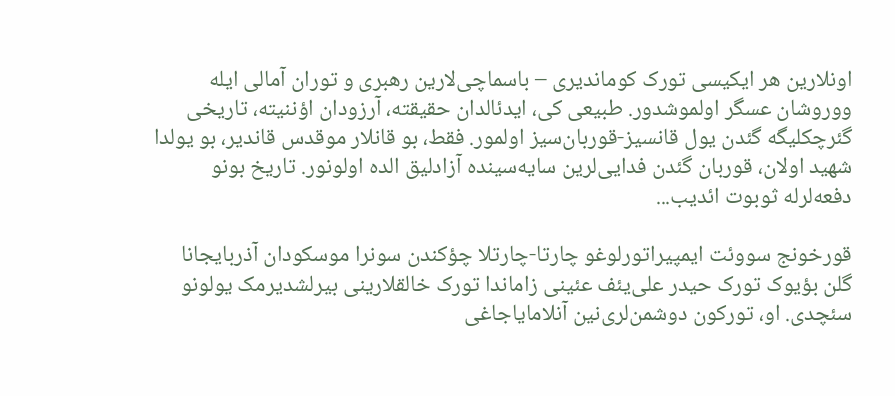اونلارین هر ایکیسی تورک کوماندیری – باسماچی‌لارین رهبری و توران آمالی ایله ووروشان عسگر اولموشدور. طبیعی کی، ایدئالدان حقیقته، آرزودان اؤننیته، تاریخی گئرچکلیگه گئدن یول قانسیز-قوربان‌سیز اولمور. فقط، بو قانلار موقدس قاندیر، بو یولدا شهید اولان، قوربان گئدن فدایی‌لرین سایه‌سینده آزادلیق الده اولونور. تاریخ بونو دفعه‌لرله ثوبوت ائدیب...

قورخونج سووئت ایمپیراتورلوغو چارتا-چارتلا چؤکندن سونرا موسکودان آذربایجانا گلن بؤیوک تورک حیدر علی‌یئف عئینی زاماندا تورک خالقلارینی بیرلشدیرمک یولونو سئچدی. او، تورکون دوشمن‌لری‌نین آنلامایاجاغی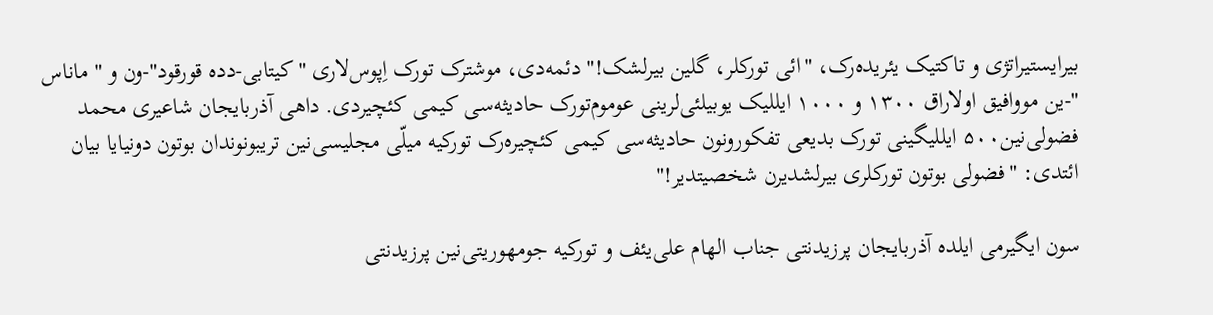بیرایستیراتژی و تاکتیک یئریده‌رک، "ائی تورکلر، گلین بیرلشک!" دئمه‌دی، موشترک تورک اِپوس‌لاری "کیتابی-دده قورقود"-ون و " ماناس "-ین مووافیق اولاراق ۱۳۰۰ و ۱۰۰۰ ایللیک یوبیلئی‌لرینی عوموم‌تورک حادیثه‌سی کیمی کئچیردی. داهی آذربایجان شاعیری محمد فضولی‌نین۵۰۰ ایللیگینی تورک بدیعی تفکورونون حادیثه‌سی کیمی کئچیره‌رک تورکیه میلّی مجلیسی‌نین تریبونوندان بوتون دونیایا بیان ائتدی: "فضولی بوتون تورکلری بیرلشدیرن شخصیتدیر!"

سون ایگیرمی ایلده آذربایجان پرزیدنتی جناب الهام علی‌یئف و تورکیه جومهوریتی‌نین پرزیدنتی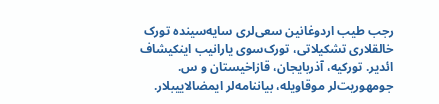رجب طیب اردوغانین سعی‌لری سایه‌سینده تورک خالقلاری تشکیلاتی، تورک‌سوی یارانیب اینکیشاف ائدیر. تورکیه، آذربایجان، قازاخیستان و س. جومهوریت‌لر موقاویله، بیاننامه‌لر ایمضالاییبلار.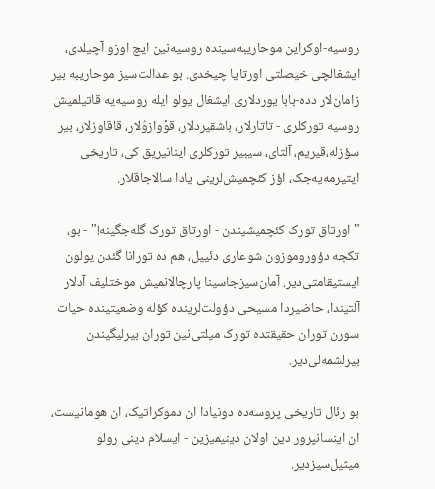روسیه-اوکراین موحاریبه‌سینده روسیه‌نین ایچ اوزو آچیلدی، ایشغالچی خیصلتی اورتایا چیخدی. بو عدالت‌سیز موحاریبه بیر زامان‌لار دده-بابا یوردلاری ایشغال یولو ایله روسیه‌یه قاتیلمیش روسیه تورکلری - تاتارلار، باشقیردلار، قوْوازوُلار، قاقاوزلار، بیر سؤزله،قیریم، آلتای، سیبیر تورکلری اینانیریق کی، تاریخی ایتیرمه‌یه‌جک، اؤز کئچمیش‌لرینی یادا سالاجاقلار.

"اورتاق تورک کئچمیشیندن - اورتاق تورک گله‌جگینه!" - بو، تکجه دؤوروموزون شوعاری دئییل، هم ده تورانا گئدن یولون ایستیقامتی‌دیر. آمان‌سیزجاسینا پارچالانمیش موختلیف آدلار آلتیندا، حاضیردا مسیحی دؤولت‌لرینده کؤله وضعیتینده حیات سورن توران حقیقتده تورک میلتی‌نین توران بیرلیگیندن بیرلشمه‌لی‌دیر.

بو رئال تاریخی پروسه‌ده دونیادا ان دموکراتیک، ان هومانیست، ان اینسانپرور دین اولان دینیمیزین - ایسلام دینی رولو میثیل‌سیزدیر.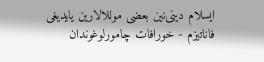ایسلام دینی‌نین بعضی موللالارین یایدیغی فاناتیزم - خورافات چامورلوغوندان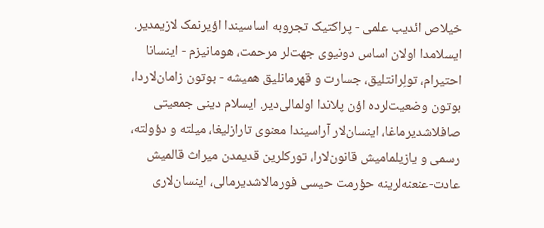خیلاص ائدیب علمی - پراکتیک تجروبه اساسیندا اؤیرنمک لازیمدیر. ایسلامدا اولان اساس دونیوی جهت‌لر مرحمت، هومانیزم - اینسانا احتیرام، تولِرانتلیق، جسارت و قهرمانلیق همیشه - بوتون زامان‌لاردا، بوتون وضعیت‌لرده اؤن پلاندا اولمالی‌دیر. ایسلام دینی جمعیتی صافلاشدیرماغا، اینسان‌لار آراسیندا معنوی تارازلیغا، میلته و دؤولته، رسمی و یازیلمامیش قانون‌لارا، تورکلرین قدیمدن میراث قالمیش عادت-عنعنه‌لرینه حؤرمت حیسی فورمالاشدیرمالی، اینسان‌لاری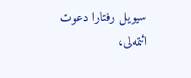سیویل رفتارا دعوت ائتمه‌لی،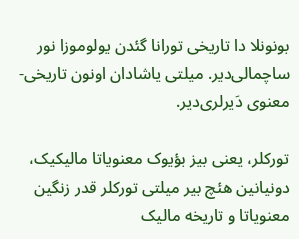بونونلا دا تاریخی تورانا گئدن یولوموزا نور ساچمالی‌دیر. میلتی یاشادان اونون تاریخی-معنوی دَیرلری‌دیر.

تورکلر، یعنی بیز بؤیوک معنویاتا مالیکیک، دونیانین هئچ بیر میلتی تورکلر قدر زنگین معنویاتا و تاریخه مالیک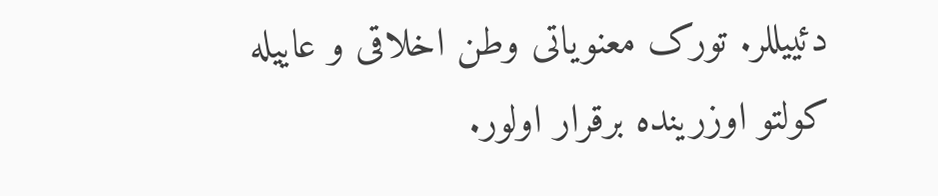دئییللر. تورک معنویاتی وطن اخلاقی و عاییله کولتو اوزرینده برقرار اولور.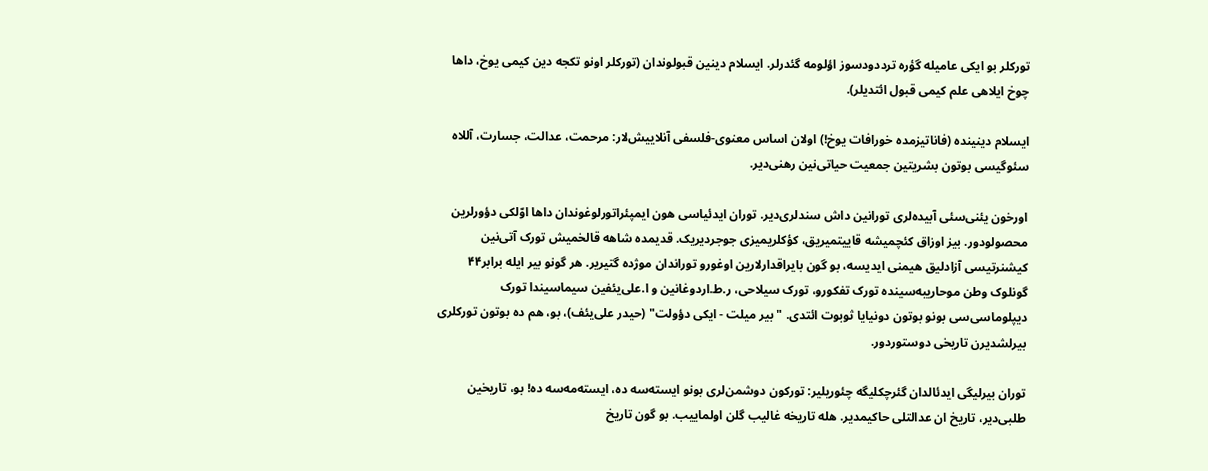تورکلر بو ایکی عامیله گؤره ترددودسوز اؤلومه گئدرلر. ایسلام دینین قبولوندان (تورکلر اونو تکجه دین کیمی یوخ، داها چوخ ایلاهی علم کیمی قبول ائتدیلر).

ایسلام دینینده (فاناتیزمده خورافات یوخ!) اولان اساس معنوی-فلسفی آنلاییش‌لار: مرحمت، عدالت، جسارت، آللاه سئوگیسی بوتون بشریتین جمعیت حیاتی‌نین رهنی‌دیر.

اورخون یئنی‌سئی آبیده‌لری تورانین داش سندلری‌دیر. توران ایدئیاسی هون ایمپئراتورلوغوندان داها اوّلکی دؤورلرین محصولودور. بیز اوزاق کئچمیشه قاییتمیریق، کؤکلریمیزی جوجردیریک. قدیمده شاهه قالخمیش تورک آتی‌نین کیشنرتیسی آزادلیق هیمنی ایدیسه، بو گون بایراقدارلارین اوغورو توراندان موژده گتیریر. هر گونو بیر ایله برابر۴۴ گونلوک وطن موحاریبه‌سینده تورک تفکورو، تورک سیلاحی، ر.ط.اردوغانین و ا.علی‌یئفین سیماسیندا تورک دیپلوماسی‌سی بونو بوتون دونیایا ثوبوت ائتدی. "بیر میلت - ایکی دؤولت" (حیدر علی‌یئف)، بو، هم ده بوتون تورکلری بیرلشدیرن تاریخی دوستوردور.

توران بیرلیگی ایدئالدان گئرچکلیگه چئوریلیر: تورکون دوشمن‌لری بونو ایسته‌سه ده، ایسته‌مه‌سه ده! بو، تاریخین طلبی‌دیر، تاریخ ان عدالتلی حاکیمدیر. هله تاریخه غالیب گلن اولماییب. بو گون تاریخ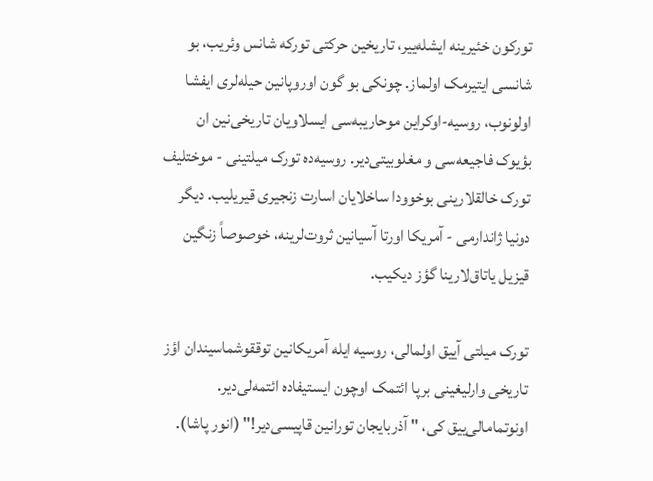تورکون خئیرینه ایشله‌ییر، تاریخین حرکتی تورکه شانس وئریب، بو شانسی ایتیرمک اولماز. چونکی بو گون اوروپانین حیله‌لری ایفشا اولونوب، روسیه-اوکراین موحاریبه‌سی ایسلاویان تاریخی‌نین ان بؤیوک فاجیعه‌سی و مغلوبیتی‌دیر. روسیه‌ده تورک میلتینی - موختلیف تورک خالقلارینی بوخوودا ساخلایان اسارت زنجیری قیریلیب. دیگر دونیا ژاندارمی - آمریکا اورتا آسیانین ثروت‌لرینه، خوصوصاً زنگین قیزیل یاتاق‌لارینا گؤز دیکیب.

تورک میلتی آییق اولمالی، روسیه ایله آمریکانین توققوشماسیندان اؤز تاریخی وارلیغینی برپا ائتمک اوچون ایستیفاده ائتمه‌لی‌دیر. اونوتمامالی‌ییق کی، " آذربایجان تورانین قاپیسی‌دیر!" (انور پاشا).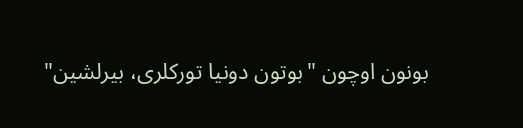بونون اوچون "بوتون دونیا تورکلری، بیرلشین‌"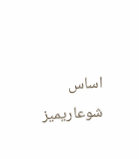اساس شوعاریمیز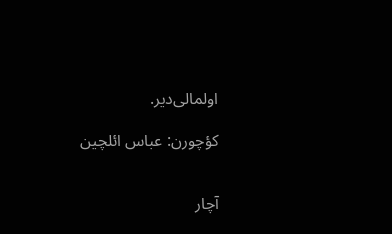اولمالی‌دیر.

کؤچورن: عباس ائلچین


آچار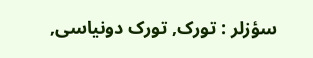سؤزلر : تورک, تورک دونیاسی,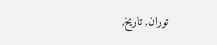توران, تاریخ,